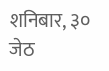शनिबार, ३० जेठ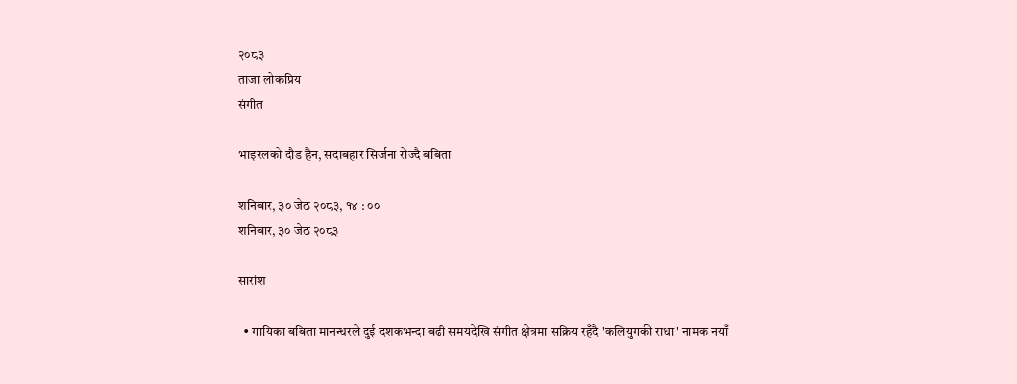२०८३
ताजा लोकप्रिय
संगीत

भाइरलको दौड हैन, सदाबहार सिर्जना रोज्दै बबिता

शनिबार, ३० जेठ २०८३, १४ : ००
शनिबार, ३० जेठ २०८३

सारांश

  • गायिका बबिता मानन्धरले दुई दशकभन्दा बढी समयदेखि संगीत क्षेत्रमा सक्रिय रहँदै 'कलियुगकी राधा' नामक नयाँ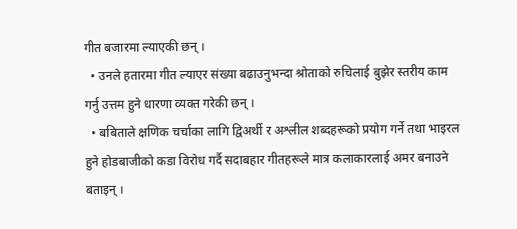गीत बजारमा ल्याएकी छन् ।
  • उनले हतारमा गीत ल्याएर संख्या बढाउनुभन्दा श्रोताको रुचिलाई बुझेर स्तरीय काम गर्नु उत्तम हुने धारणा व्यक्त गरेकी छन् ।
  • बबिताले क्षणिक चर्चाका लागि द्विअर्थी र अश्लील शब्दहरूको प्रयोग गर्ने तथा भाइरल हुने होडबाजीको कडा विरोध गर्दै सदाबहार गीतहरूले मात्र कलाकारलाई अमर बनाउने बताइन् ।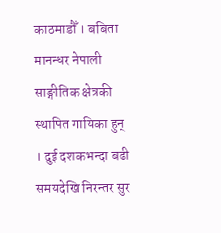काठमाडौँ । बबिता मानन्धर नेपाली साङ्गीतिक क्षेत्रकी स्थापित गायिका हुन् । दुई दशकभन्दा बढी समयदेखि निरन्तर सुर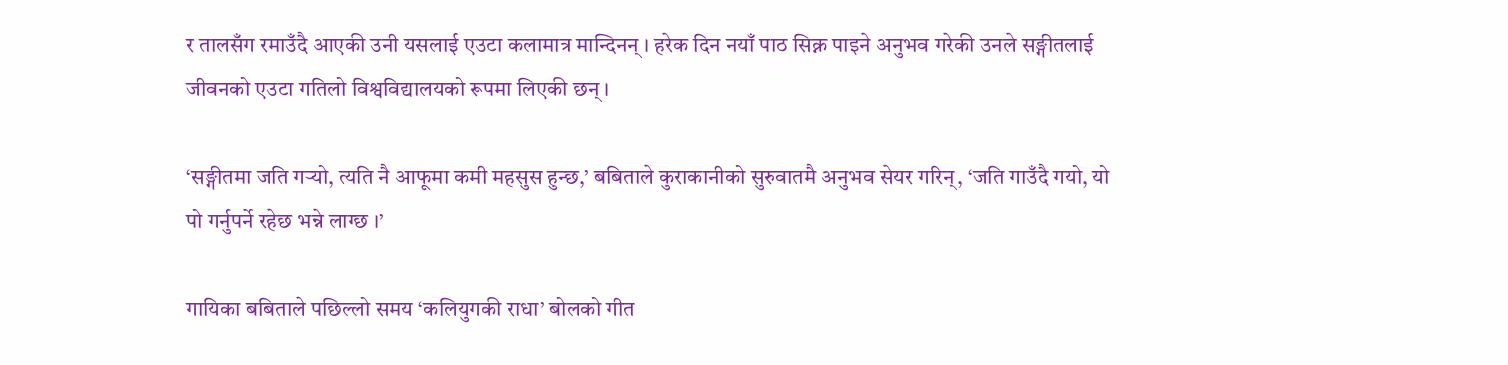र तालसँग रमाउँदै आएकी उनी यसलाई एउटा कलामात्र मान्दिनन् । हरेक दिन नयाँ पाठ सिक्न पाइने अनुभव गरेकी उनले सङ्गीतलाई जीवनको एउटा गतिलो विश्वविद्यालयको रूपमा लिएकी छन् ।

‘सङ्गीतमा जति गर्‍यो, त्यति नै आफूमा कमी महसुस हुन्छ,’ बबिताले कुराकानीको सुरुवातमै अनुभव सेयर गरिन्, ‘जति गाउँदै गयो, यो पो गर्नुपर्ने रहेछ भन्ने लाग्छ ।’

गायिका बबिताले पछिल्लो समय ‘कलियुगकी राधा’ बोलको गीत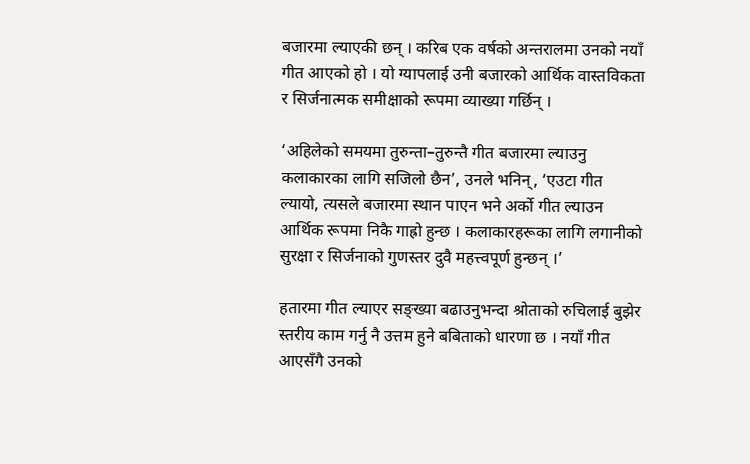बजारमा ल्याएकी छन् । करिब एक वर्षको अन्तरालमा उनको नयाँ गीत आएको हो । यो ग्यापलाई उनी बजारको आर्थिक वास्तविकता र सिर्जनात्मक समीक्षाको रूपमा व्याख्या गर्छिन् ।

‘अहिलेको समयमा तुरुन्ता–तुरुन्तै गीत बजारमा ल्याउनु कलाकारका लागि सजिलो छैन’, उनले भनिन्, ‘एउटा गीत ल्यायो, त्यसले बजारमा स्थान पाएन भने अर्को गीत ल्याउन आर्थिक रूपमा निकै गाह्रो हुन्छ । कलाकारहरूका लागि लगानीको सुरक्षा र सिर्जनाको गुणस्तर दुवै महत्त्वपूर्ण हुन्छन् ।’

हतारमा गीत ल्याएर सङ्ख्या बढाउनुभन्दा श्रोताको रुचिलाई बुझेर स्तरीय काम गर्नु नै उत्तम हुने बबिताको धारणा छ । नयाँ गीत आएसँगै उनको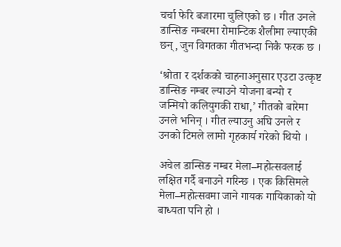चर्चा फेरि बजारमा चुलिएको छ । गीत उनले डान्सिङ नम्बरमा रोमान्टिक शैलीमा ल्याएकी छन्, जुन विगतका गीतभन्दा निकै फरक छ ।

‘श्रोता र दर्शकको चाहनाअनुसार एउटा उत्कृष्ट डान्सिङ नम्बर ल्याउने योजना बन्यो र जन्मियो कलियुगकी राधा,’ गीतको बारेमा उनले भनिन् । गीत ल्याउनु अघि उनले र उनको टिमले लामो गृहकार्य गरेको थियो ।

अचेल डान्सिङ नम्बर मेला–महोत्सवलाई लक्षित गर्दै बनाउने गरिन्छ । एक किसिमले मेला–महोत्सवमा जाने गायक गायिकाको यो बाध्यता पनि हो ।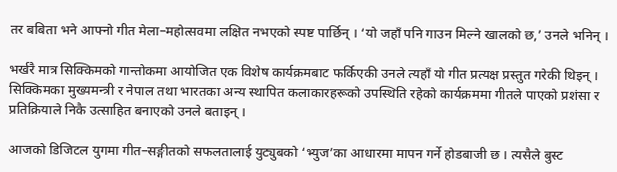तर बबिता भने आफ्नो गीत मेला–महोत्सवमा लक्षित नभएको स्पष्ट पार्छिन् । ‘यो जहाँ पनि गाउन मिल्ने खालको छ,’ उनले भनिन् ।

भर्खरै मात्र सिक्किमको गान्तोकमा आयोजित एक विशेष कार्यक्रमबाट फर्किएकी उनले त्यहाँ यो गीत प्रत्यक्ष प्रस्तुत गरेकी थिइन् । सिक्किमका मुख्यमन्त्री र नेपाल तथा भारतका अन्य स्थापित कलाकारहरूको उपस्थिति रहेको कार्यक्रममा गीतले पाएको प्रशंसा र प्रतिक्रियाले निकै उत्साहित बनाएको उनले बताइन् ।

आजको डिजिटल युगमा गीत–सङ्गीतको सफलतालाई युट्युबको ‘भ्युज’का आधारमा मापन गर्ने होडबाजी छ । त्यसैले बुस्ट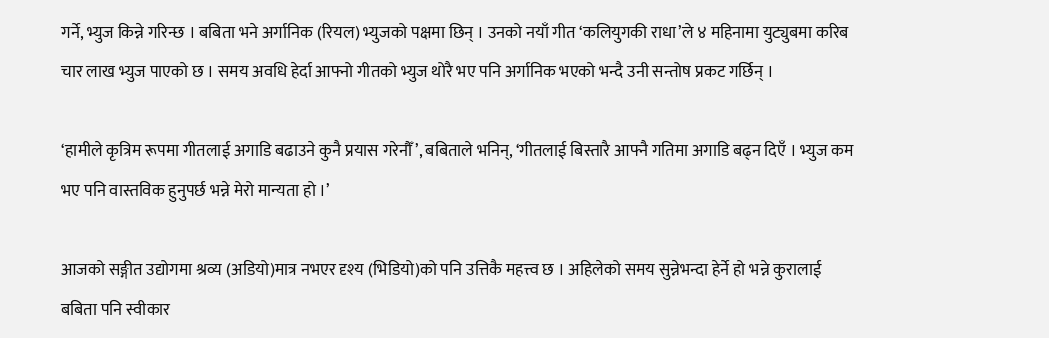गर्ने, भ्युज किन्ने गरिन्छ । बबिता भने अर्गानिक (रियल) भ्युजको पक्षमा छिन् । उनको नयाँ गीत ‘कलियुगकी राधा’ले ४ महिनामा युट्युबमा करिब चार लाख भ्युज पाएको छ । समय अवधि हेर्दा आफ्नो गीतको भ्युज थोरै भए पनि अर्गानिक भएको भन्दै उनी सन्तोष प्रकट गर्छिन् ।

‘हामीले कृत्रिम रूपमा गीतलाई अगाडि बढाउने कुनै प्रयास गरेनौँ’, बबिताले भनिन्, ‘गीतलाई बिस्तारै आफ्नै गतिमा अगाडि बढ्न दिएँ । भ्युज कम भए पनि वास्तविक हुनुपर्छ भन्ने मेरो मान्यता हो ।’

आजको सङ्गीत उद्योगमा श्रव्य (अडियो)मात्र नभएर दृश्य (भिडियो)को पनि उत्तिकै महत्त्व छ । अहिलेको समय सुन्नेभन्दा हेर्ने हो भन्ने कुरालाई बबिता पनि स्वीकार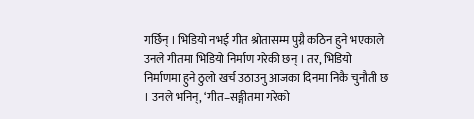गर्छिन् । भिडियो नभई गीत श्रोतासम्म पुग्नै कठिन हुने भएकाले उनले गीतमा भिडियो निर्माण गरेकी छन् । तर, भिडियो निर्माणमा हुने ठुलो खर्च उठाउनु आजका दिनमा निकै चुनौती छ । उनले भनिन्, ‘गीत–सङ्गीतमा गरेको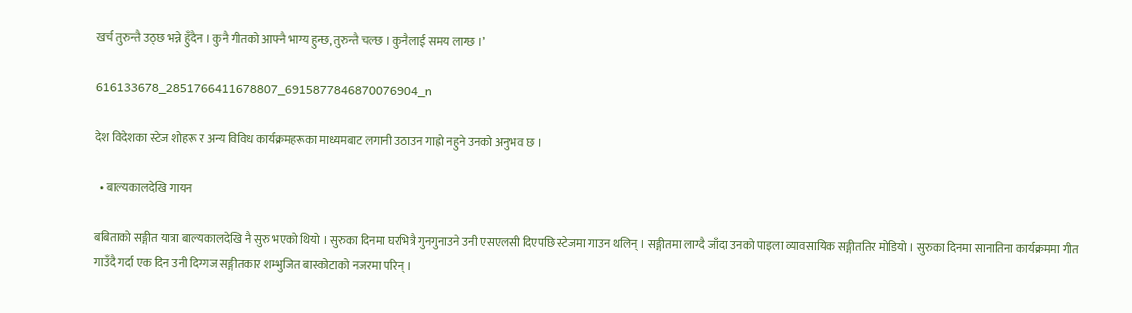खर्च तुरुन्तै उठ्छ भन्ने हुँदैन । कुनै गीतको आफ्नै भाग्य हुन्छ, तुरुन्तै चल्छ । कुनैलाई समय लाग्छ ।’

616133678_2851766411678807_6915877846870076904_n

देश विदेशका स्टेज शोहरू र अन्य विविध कार्यक्रमहरूका माध्यमबाट लगानी उठाउन गाह्रो नहुने उनको अनुभव छ ।

  • बाल्यकालदेखि गायन

बबिताको सङ्गीत यात्रा बाल्यकालदेखि नै सुरु भएको थियो । सुरुका दिनमा घरभित्रै गुनगुनाउने उनी एसएलसी दिएपछि स्टेजमा गाउन थलिन् । सङ्गीतमा लाग्दै जाँदा उनको पाइला व्यावसायिक सङ्गीततिर मोडियो । सुरुका दिनमा सानातिना कार्यक्रममा गीत गाउँदै गर्दा एक दिन उनी दिग्गज सङ्गीतकार शम्भुजित बास्कोटाको नजरमा परिन् ।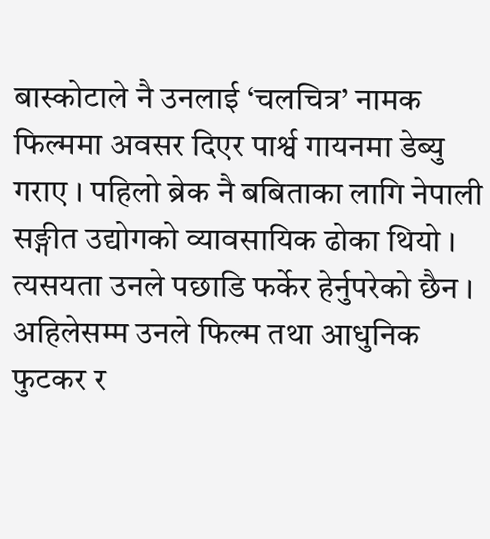बास्कोटाले नै उनलाई ‘चलचित्र’ नामक फिल्ममा अवसर दिएर पार्श्व गायनमा डेब्यु गराए । पहिलो ब्रेक नै बबिताका लागि नेपाली सङ्गीत उद्योगको व्यावसायिक ढोका थियो । त्यसयता उनले पछाडि फर्केर हेर्नुपरेको छैन । अहिलेसम्म उनले फिल्म तथा आधुनिक फुटकर र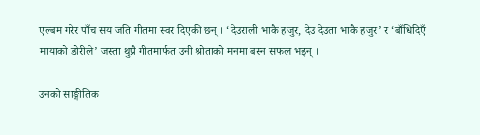एल्बम गरेर पाँच सय जति गीतमा स्वर दिएकी छन् । ‘देउराली भाकै हजुर, देउ देउता भाकै हजुर’ र ‘बाँधिदिएँ मायाको डोरीले’ जस्ता थुप्रै गीतमार्फत उनी श्रोताको मनमा बस्न सफल भइन् ।

उनको साङ्गीतिक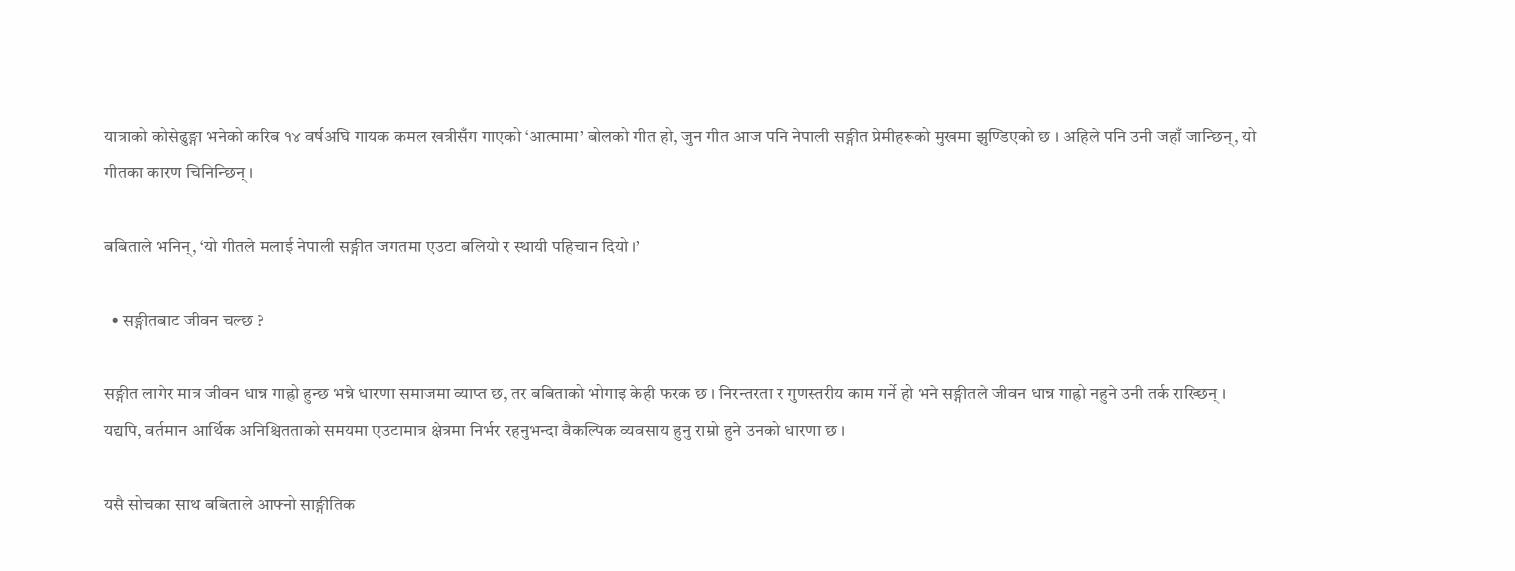यात्राको कोसेढुङ्गा भनेको करिब १४ वर्षअघि गायक कमल खत्रीसँग गाएको ‘आत्मामा’ बोलको गीत हो, जुन गीत आज पनि नेपाली सङ्गीत प्रेमीहरूको मुखमा झुण्डिएको छ । अहिले पनि उनी जहाँ जान्छिन्, यो गीतका कारण चिनिन्छिन् ।

बबिताले भनिन्, ‘यो गीतले मलाई नेपाली सङ्गीत जगतमा एउटा बलियो र स्थायी पहिचान दियो ।’

  • सङ्गीतबाट जीवन चल्छ ?

सङ्गीत लागेर मात्र जीवन धान्न गाह्रो हुन्छ भन्ने धारणा समाजमा व्याप्त छ, तर बबिताको भोगाइ केही फरक छ । निरन्तरता र गुणस्तरीय काम गर्ने हो भने सङ्गीतले जीवन धान्न गाह्रो नहुने उनी तर्क राख्छिन् । यद्यपि, वर्तमान आर्थिक अनिश्चितताको समयमा एउटामात्र क्षेत्रमा निर्भर रहनुभन्दा वैकल्पिक व्यवसाय हुनु राम्रो हुने उनको धारणा छ ।

यसै सोचका साथ बबिताले आफ्नो साङ्गीतिक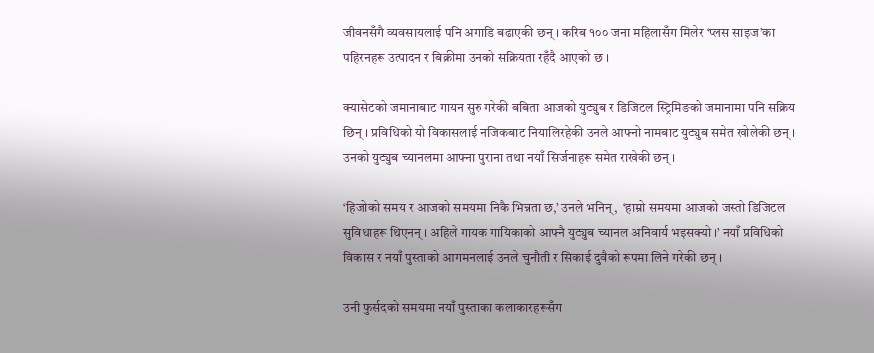जीवनसँगै व्यवसायलाई पनि अगाडि बढाएकी छन् । करिब १०० जना महिलासँग मिलेर ‘प्लस साइज’का पहिरनहरू उत्पादन र बिक्रीमा उनको सक्रियता रहँदै आएको छ ।

क्यासेटको जमानाबाट गायन सुरु गरेकी बबिता आजको युट्युब र डिजिटल स्ट्रिमिङको जमानामा पनि सक्रिय छिन् । प्रविधिको यो विकासलाई नजिकबाट नियालिरहेकी उनले आफ्नो नामबाट युट्युब समेत खोलेकी छन् । उनको युट्युब च्यानलमा आफ्ना पुराना तथा नयाँ सिर्जनाहरू समेत राखेकी छन् ।

‘हिजोको समय र आजको समयमा निकै भिन्नता छ,’ उनले भनिन्,  ‘हाम्रो समयमा आजको जस्तो डिजिटल सुविधाहरू थिएनन् । अहिले गायक गायिकाको आफ्नै युट्युब च्यानल अनिवार्य भइसक्यो ।’ नयाँ प्रविधिको विकास र नयाँ पुस्ताको आगमनलाई उनले चुनौती र सिकाई दुवैको रूपमा लिने गरेकी छन् ।

उनी फुर्सदको समयमा नयाँ पुस्ताका कलाकारहरूसँग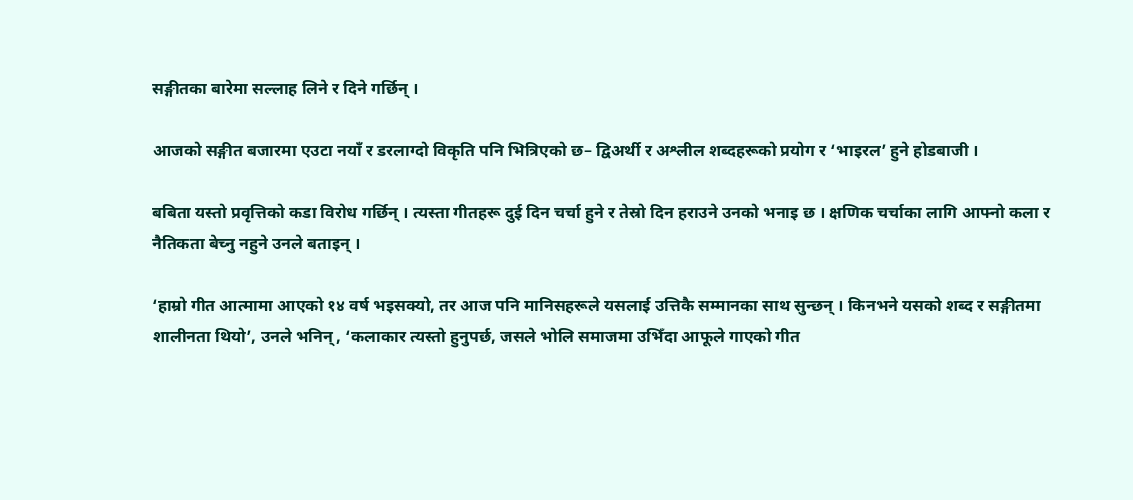सङ्गीतका बारेमा सल्लाह लिने र दिने गर्छिन् ।

आजको सङ्गीत बजारमा एउटा नयाँ र डरलाग्दो विकृति पनि भित्रिएको छ– द्विअर्थी र अश्लील शब्दहरूको प्रयोग र ‘भाइरल’ हुने होडबाजी ।

बबिता यस्तो प्रवृत्तिको कडा विरोध गर्छिन् । त्यस्ता गीतहरू दुई दिन चर्चा हुने र तेस्रो दिन हराउने उनको भनाइ छ । क्षणिक चर्चाका लागि आफ्नो कला र नैतिकता बेच्नु नहुने उनले बताइन् ।

‘हाम्रो गीत आत्मामा आएको १४ वर्ष भइसक्यो, तर आज पनि मानिसहरूले यसलाई उत्तिकै सम्मानका साथ सुन्छन् । किनभने यसको शब्द र सङ्गीतमा शालीनता थियो’, उनले भनिन्, ‘कलाकार त्यस्तो हुनुपर्छ, जसले भोलि समाजमा उभिँदा आफूले गाएको गीत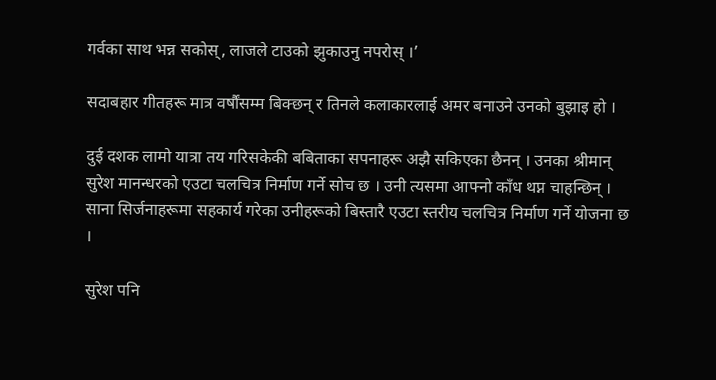गर्वका साथ भन्न सकोस्, लाजले टाउको झुकाउनु नपरोस् ।’

सदाबहार गीतहरू मात्र वर्षौंसम्म बिक्छन् र तिनले कलाकारलाई अमर बनाउने उनको बुझाइ हो ।

दुई दशक लामो यात्रा तय गरिसकेकी बबिताका सपनाहरू अझै सकिएका छैनन् । उनका श्रीमान् सुरेश मानन्धरको एउटा चलचित्र निर्माण गर्ने सोच छ । उनी त्यसमा आफ्नो काँध थप्न चाहन्छिन् । साना सिर्जनाहरूमा सहकार्य गरेका उनीहरूको बिस्तारै एउटा स्तरीय चलचित्र निर्माण गर्ने योजना छ ।

सुरेश पनि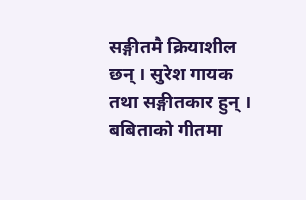सङ्गीतमै क्रियाशील छन् । सुरेश गायक तथा सङ्गीतकार हुन् । बबिताको गीतमा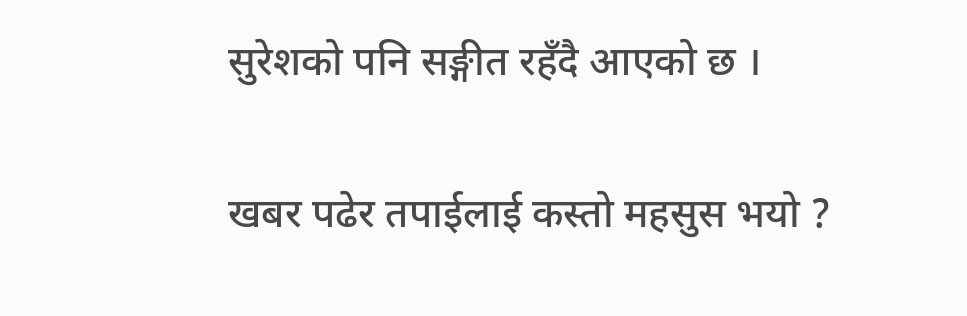सुरेशको पनि सङ्गीत रहँदै आएको छ ।

खबर पढेर तपाईलाई कस्तो महसुस भयो ?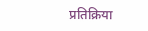प्रतिक्रिया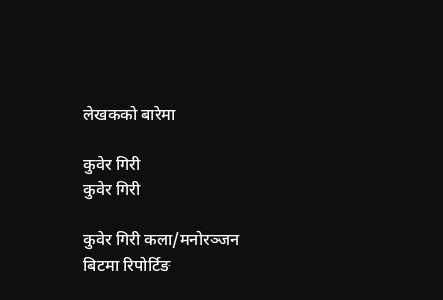लेखकको बारेमा

कुवेर गिरी
कुवेर गिरी

कुवेर गिरी कला/मनोरञ्जन बिटमा रिपोर्टिङ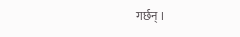गर्छन् ।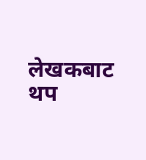लेखकबाट थप